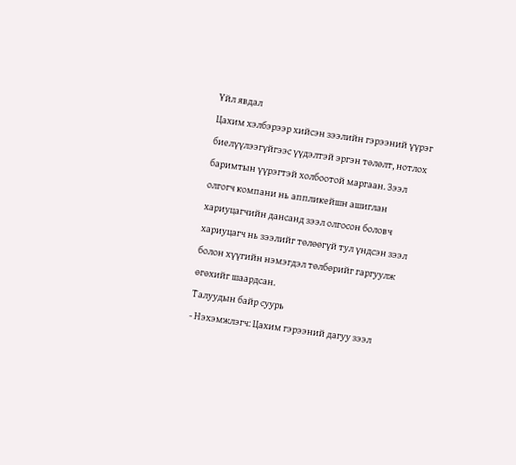Үйл явдал
Цахим хэлбэрээр хийсэн зээлийн гэрээний үүрэг биелүүлээгүйгээс үүдэлтэй эргэн төлөлт, нотлох баримтын үүрэгтэй холбоотой маргаан. Зээл олгогч компани нь аппликейшн ашиглан хариуцагчийн дансанд зээл олгосон боловч хариуцагч нь зээлийг төлөөгүй тул үндсэн зээл болон хүүгийн нэмэгдэл төлбөрийг гаргуулж өгөхийг шаардсан.
Талуудын байр суурь
- Нэхэмжлэгч: Цахим гэрээний дагуу зээл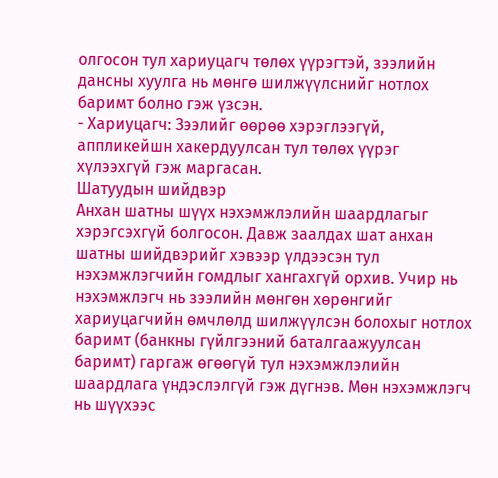олгосон тул хариуцагч төлөх үүрэгтэй, зээлийн дансны хуулга нь мөнгө шилжүүлснийг нотлох баримт болно гэж үзсэн.
- Хариуцагч: Зээлийг өөрөө хэрэглээгүй, аппликейшн хакердуулсан тул төлөх үүрэг хүлээхгүй гэж маргасан.
Шатуудын шийдвэр
Анхан шатны шүүх нэхэмжлэлийн шаардлагыг хэрэгсэхгүй болгосон. Давж заалдах шат анхан шатны шийдвэрийг хэвээр үлдээсэн тул нэхэмжлэгчийн гомдлыг хангахгүй орхив. Учир нь нэхэмжлэгч нь зээлийн мөнгөн хөрөнгийг хариуцагчийн өмчлөлд шилжүүлсэн болохыг нотлох баримт (банкны гүйлгээний баталгаажуулсан баримт) гаргаж өгөөгүй тул нэхэмжлэлийн шаардлага үндэслэлгүй гэж дүгнэв. Мөн нэхэмжлэгч нь шүүхээс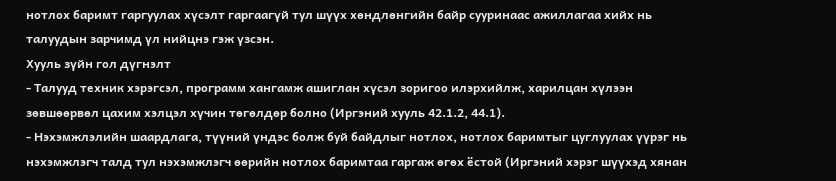нотлох баримт гаргуулах хүсэлт гаргаагүй тул шүүх хөндлөнгийн байр сууринаас ажиллагаа хийх нь талуудын зарчимд үл нийцнэ гэж үзсэн.
Хууль зүйн гол дүгнэлт
- Талууд техник хэрэгсэл, программ хангамж ашиглан хүсэл зоригоо илэрхийлж, харилцан хүлээн зөвшөөрвөл цахим хэлцэл хүчин төгөлдөр болно (Иргэний хууль 42.1.2, 44.1).
- Нэхэмжлэлийн шаардлага, түүний үндэс болж буй байдлыг нотлох, нотлох баримтыг цуглуулах үүрэг нь нэхэмжлэгч талд тул нэхэмжлэгч өөрийн нотлох баримтаа гаргаж өгөх ёстой (Иргэний хэрэг шүүхэд хянан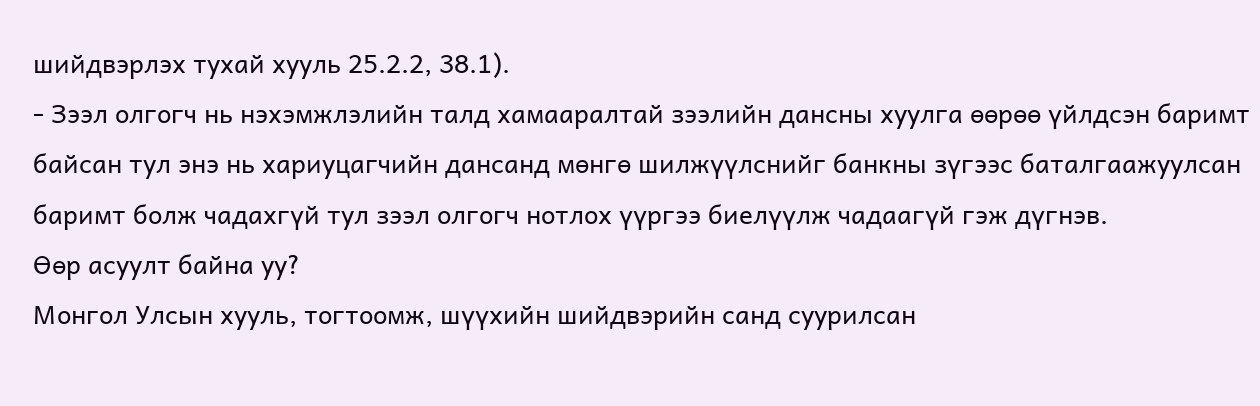шийдвэрлэх тухай хууль 25.2.2, 38.1).
- Зээл олгогч нь нэхэмжлэлийн талд хамааралтай зээлийн дансны хуулга өөрөө үйлдсэн баримт байсан тул энэ нь хариуцагчийн дансанд мөнгө шилжүүлснийг банкны зүгээс баталгаажуулсан баримт болж чадахгүй тул зээл олгогч нотлох үүргээ биелүүлж чадаагүй гэж дүгнэв.
Өөр асуулт байна уу?
Монгол Улсын хууль, тогтоомж, шүүхийн шийдвэрийн санд суурилсан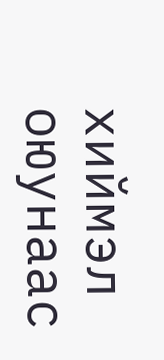хиймэл оюунаас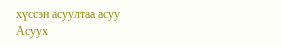хүссэн асуултаа асуу
Асуух